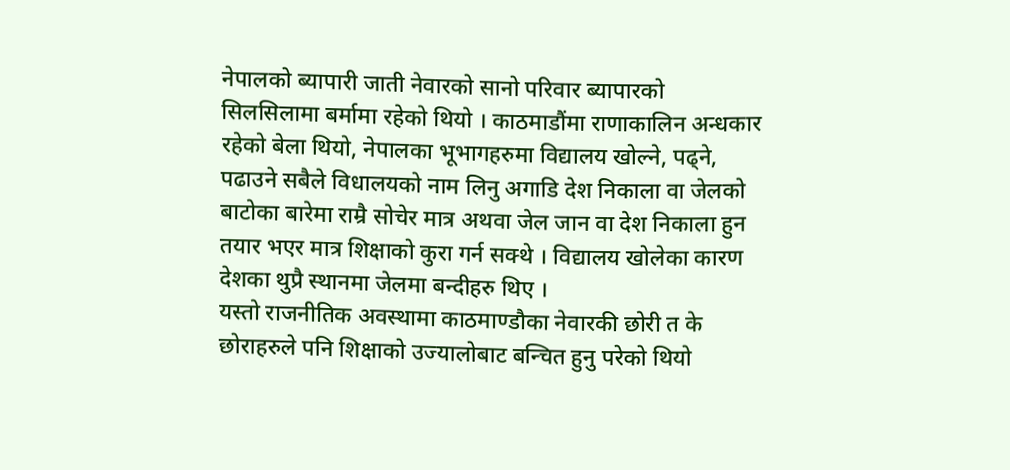नेपालको ब्यापारी जाती नेवारको सानो परिवार ब्यापारको सिलसिलामा बर्मामा रहेको थियो । काठमाडौंमा राणाकालिन अन्धकार रहेको बेला थियो, नेपालका भूभागहरुमा विद्यालय खोल्ने, पढ्ने, पढाउने सबैले विधालयको नाम लिनु अगाडि देश निकाला वा जेलको बाटोका बारेमा राम्रै सोचेर मात्र अथवा जेल जान वा देश निकाला हुन तयार भएर मात्र शिक्षाको कुरा गर्न सक्थे । विद्यालय खोलेका कारण देशका थुप्रै स्थानमा जेलमा बन्दीहरु थिए ।
यस्तो राजनीतिक अवस्थामा काठमाण्डौका नेवारकी छोरी त के छोराहरुले पनि शिक्षाको उज्यालोबाट बन्चित हुनु परेको थियो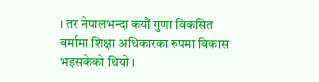। तर नेपालभन्दा कयौं गुणा विकसित बर्मामा शिक्षा अधिकारका रुपमा विकास भइसकेको थियो ।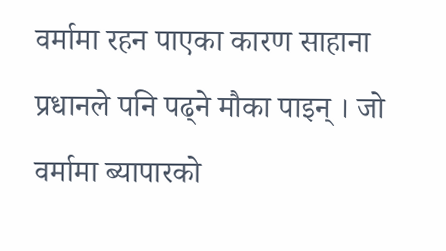वर्मामा रहन पाएका कारण साहाना प्रधानले पनि पढ्ने मौका पाइन् । जो वर्मामा ब्यापारको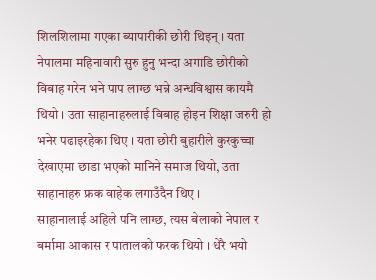शिलशिलामा गएका ब्यापारीकी छोरी थिइन् । यता नेपालमा महिनावारी सुरु हुनु भन्दा अगाडि छोरीको विबाह गरेन भने पाप लाग्छ भन्ने अन्धविश्वास कायमै थियो । उता साहानाहरुलाई विबाह होइन शिक्षा जरुरी हो भनेर पढाइरहेका थिए । यता छोरी बुहारीले कुरकुच्चा देखाएमा छाडा भएको मानिने समाज थियो, उता साहानाहरु फ्रक वाहेक लगाउँदैन थिए ।
साहानालाई अहिले पनि लाग्छ, त्यस बेलाको नेपाल र बर्मामा आकास र पातालको फरक थियो । धेरै भयो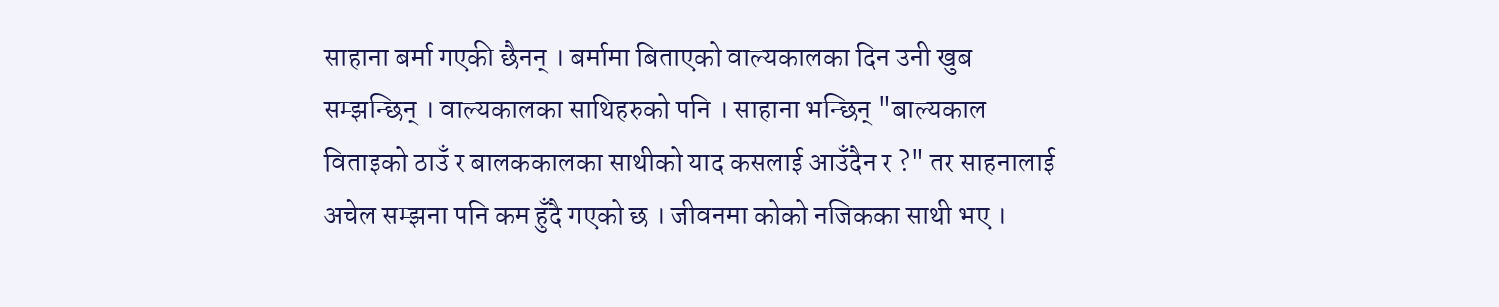साहाना बर्मा गएकी छैनन् । बर्मामा बिताएको वाल्यकालका दिन उनी खुब सम्झन्छिन् । वाल्यकालका साथिहरुको पनि । साहाना भन्छिन् "बाल्यकाल विताइको ठाउँ र बालककालका साथीको याद कसलाई आउँदैन र ?" तर साहनालाई अचेल सम्झना पनि कम हुँदै गएको छ । जीवनमा कोको नजिकका साथी भए ।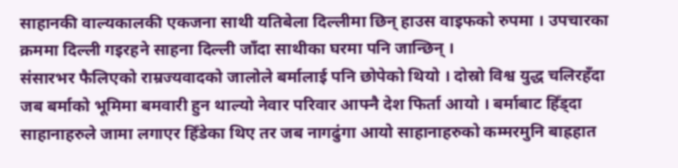साहानकी वाल्यकालकी एकजना साथी यतिबेला दिल्लीमा छिन् हाउस वाइफको रुपमा । उपचारका क्रममा दिल्ली गइरहने साहना दिल्ली जाँदा साथीका घरमा पनि जान्छिन् ।
संसारभर फैलिएको राम्रज्यवादको जालोले बर्मालाई पनि छोपेको थियो । दोस्रो विश्व युद्ध चलिरहँदा जब बर्माको भूमिमा बमवारी हुन थाल्यो नेवार परिवार आफ्नै देश फिर्ता आयो । बर्माबाट हिँड्दा साहानाहरुले जामा लगाएर हिँडेका थिए तर जब नागढुंगा आयो साहानाहरुको कम्मरमुनि बाह्रहात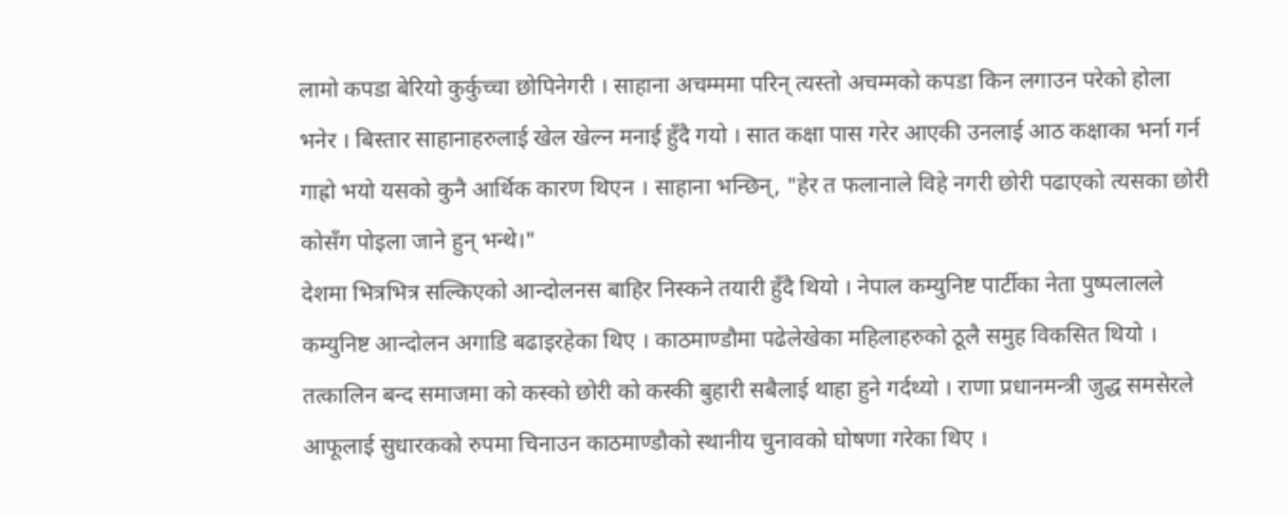लामो कपडा बेरियो कुर्कुच्चा छोपिनेगरी । साहाना अचम्ममा परिन् त्यस्तो अचम्मको कपडा किन लगाउन परेको होला भनेर । बिस्तार साहानाहरुलाई खेल खेल्न मनाई हुँदै गयो । सात कक्षा पास गरेर आएकी उनलाई आठ कक्षाका भर्ना गर्न गाह्रो भयो यसको कुनै आर्थिक कारण थिएन । साहाना भन्छिन्, "हेर त फलानाले विहे नगरी छोरी पढाएको त्यसका छोरी कोसँग पोइला जाने हुन् भन्थे।"
देशमा भित्रभित्र सल्किएको आन्दोलनस बाहिर निस्कने तयारी हुँदै थियो । नेपाल कम्युनिष्ट पार्टीका नेता पुष्पलालले कम्युनिष्ट आन्दोलन अगाडि बढाइरहेका थिए । काठमाण्डौमा पढेलेखेका महिलाहरुको ठूलै समुह विकसित थियो । तत्कालिन बन्द समाजमा को कस्को छोरी को कस्की बुहारी सबैलाई थाहा हुने गर्दथ्यो । राणा प्रधानमन्त्री जुद्ध समसेरले आफूलाई सुधारकको रुपमा चिनाउन काठमाण्डौको स्थानीय चुनावको घोषणा गरेका थिए ।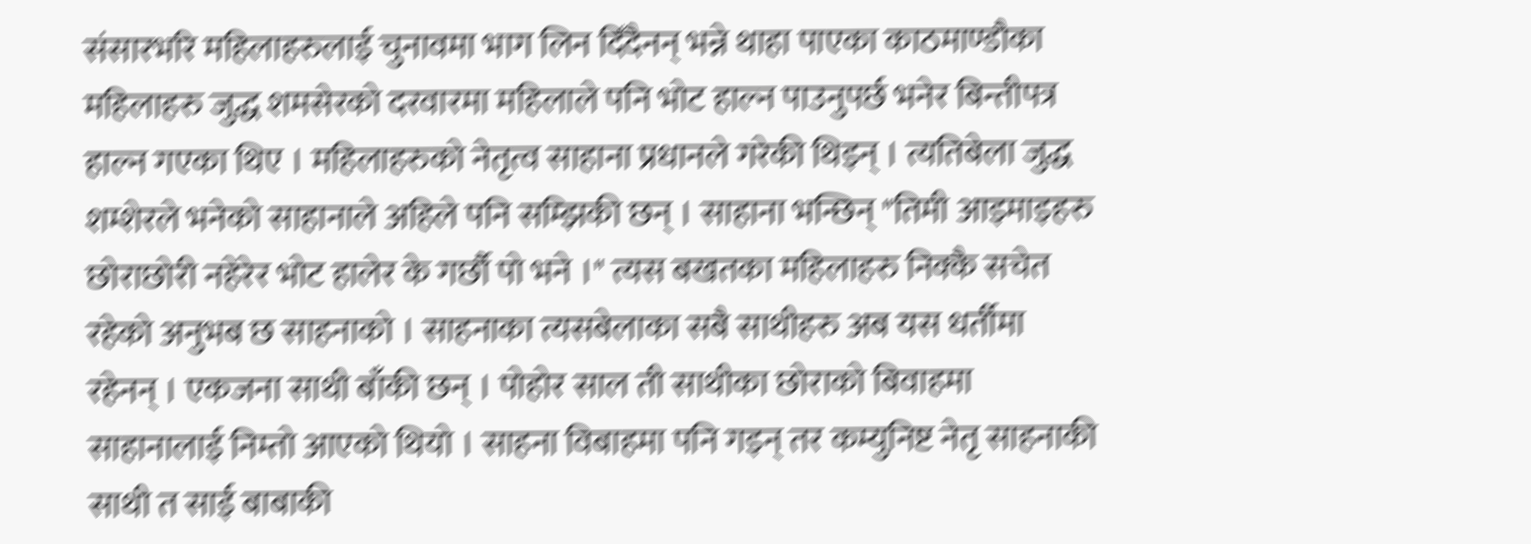संसारभरि महिलाहरुलाई चुनावमा भाग लिन दिँदैनन् भन्ने थाहा पाएका काठमाण्डौका महिलाहरु जुद्ध शमसेरको दरवारमा महिलाले पनि भोट हाल्न पाउनुपर्छ भनेर बिन्तीपत्र हाल्न गएका थिए । महिलाहरुको नेतृत्व साहाना प्रधानले गरेकी थिइन् । त्यतिबेला जुद्ध शम्शेरले भनेको साहानाले अहिले पनि सम्झिकी छन् । साहाना भन्छिन् "तिमी आइमाइहरु छोराछोरी नहेरेर भोट हालेर के गर्छौ पो भने ।" त्यस बखतका महिलाहरु निक्कै सचेत रहेको अनुभब छ साहनाको । साहनाका त्यसबेलाका सबै साथीहरु अब यस धर्तीमा रहेनन् । एकजना साथी बाँकी छन् । पोहोर साल ती साथीका छोराको बिवाहमा साहानालाई निम्तो आएको थियो । साहना विबाहमा पनि गइन् तर कम्युनिष्ट नेतृ साहनाकी साथी त साई बाबाकी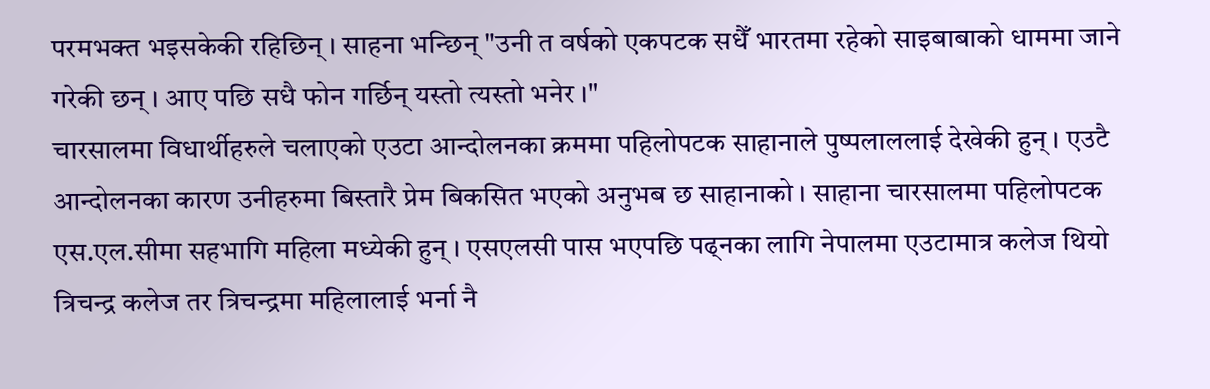परमभक्त भइसकेकी रहिछिन् । साहना भन्छिन् "उनी त वर्षको एकपटक सधैँ भारतमा रहेको साइबाबाको धाममा जाने गरेकी छन् । आए पछि सधै फोन गर्छिन् यस्तो त्यस्तो भनेर ।"
चारसालमा विधार्थीहरुले चलाएको एउटा आन्दोलनका क्रममा पहिलोपटक साहानाले पुष्पलाललाई देखेकी हुन् । एउटै आन्दोलनका कारण उनीहरुमा बिस्तारै प्रेम बिकसित भएको अनुभब छ साहानाको । साहाना चारसालमा पहिलोपटक एस.एल.सीमा सहभागि महिला मध्येकी हुन् । एसएलसी पास भएपछि पढ्नका लागि नेपालमा एउटामात्र कलेज थियो त्रिचन्द्र कलेज तर त्रिचन्द्रमा महिलालाई भर्ना नै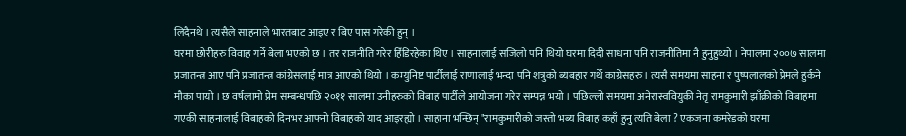लिदैनथे । त्यसैले साहनाले भारतबाट आइए र बिए पास गरेकी हुन् ।
घरमा छोरीहरु विवाह गर्ने बेला भएको छ । तर राजनीति गरेर हिँडिरहेका थिए । साहनालाई सजिलो पनि थियो घरमा दिदी साधना पनि राजनीतिमा नै हुनुहुथ्यो । नेपालमा २००७ सालमा प्रजातन्त्र आए पनि प्रजातन्त्र कांग्रेसलाई मात्र आएको थियो । कम्युनिष्ट पार्टीलाई राणालाई भन्दा पनि शत्रुको ब्यबहार गर्थे काग्रेसहरु । त्यसै समयमा साहना र पुष्पलालको प्रेमले हुर्कने मौका पायो । छ वर्षलामो प्रेम सम्बन्धपछि २०११ सालमा उनीहरुको विबाह पार्टीले आयोजना गरेर सम्पन्न भयो । पछिल्लो समयमा अनेरास्ववियुकी नेतृ रामकुमारी झाँक्रीको विबाहमा गएकी साहनालाई विबाहको दिनभर आफ्नो विबाहको याद आइरह्यो । साहाना भन्छिन् "रामकुमारीको जस्तो भब्य विबाह कहाँ हुनु त्यति बेला ? एकजना कमरेडको घरमा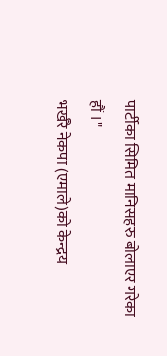पार्टीका सिमित मानिसहरु बोलाएर गरेका हौं ।"
भर्खरै नेकपा (एमाले)को केन्द्रय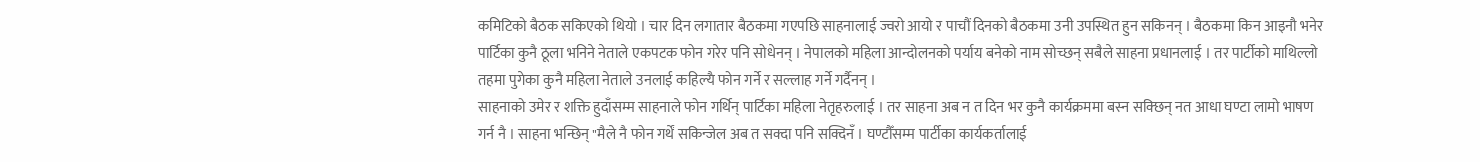कमिटिको बैठक सकिएको थियो । चार दिन लगातार बैठकमा गएपछि साहनालाई ज्वरो आयो र पाचौं दिनको बैठकमा उनी उपस्थित हुन सकिनन् । बैठकमा किन आइनौ भनेर पार्टिका कुनै ठूला भनिने नेताले एकपटक फोन गरेर पनि सोधेनन् । नेपालको महिला आन्दोलनको पर्याय बनेको नाम सोच्छन् सबैले साहना प्रधानलाई । तर पार्टीको माथिल्लो तहमा पुगेका कुनै महिला नेताले उनलाई कहिल्यै फोन गर्ने र सल्लाह गर्ने गर्दैनन् ।
साहनाको उमेर र शक्ति हुदाँसम्म साहनाले फोन गर्थिन् पार्टिका महिला नेतृहरुलाई । तर साहना अब न त दिन भर कुनै कार्यक्रममा बस्न सक्छिन् नत आधा घण्टा लामो भाषण गर्न नै । साहना भन्छिन् "मैले नै फोन गर्थें सकिन्जेल अब त सक्दा पनि सक्दिनँ । घण्टौँसम्म पार्टीका कार्यकर्तालाई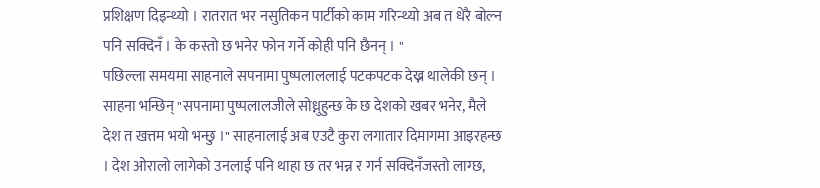प्रशिक्षण दिइन्थ्यो । रातरात भर नसुतिकन पार्टीको काम गरिन्थ्यो अब त धेरै बोल्न पनि सक्दिनँ । के कस्तो छ भनेर फोन गर्ने कोही पनि छैनन् । "
पछिल्ला समयमा साहनाले सपनामा पुष्पलाललाई पटकपटक देख्न थालेकी छन् । साहना भन्छिन् "सपनामा पुष्पलालजीले सोध्नुहुन्छ के छ देशको खबर भनेर, मैले देश त खत्तम भयो भन्छु ।" साहनालाई अब एउटै कुरा लगातार दिमागमा आइरहन्छ । देश ओरालो लागेको उनलाई पनि थाहा छ तर भन्न र गर्न सक्दिनँजस्तो लाग्छ,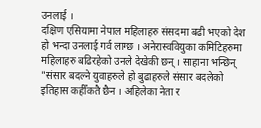उनलाई ।
दक्षिण एसियामा नेपाल महिलाहरु संसदमा बढी भएको देश हो भन्दा उनलाई गर्व लाग्छ । अनेरास्ववियुका कमिटिहरुमा महिलाहरु बढिरहेको उनले देखेकी छन् । साहाना भन्छिन् "संसार बदल्ने युवाहरुले हो बुढाहरुले संसार बदलेको इतिहास कहीँकतै छैन । अहिलेका नेता र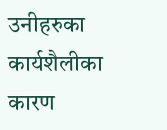उनीहरुका कार्यशैलीका कारण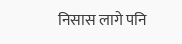निसास लागे पनि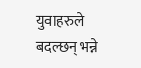युवाहरुले बदल्छन् भन्ने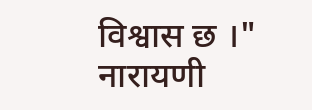विश्वास छ ।"
नारायणी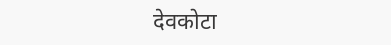देवकोटा